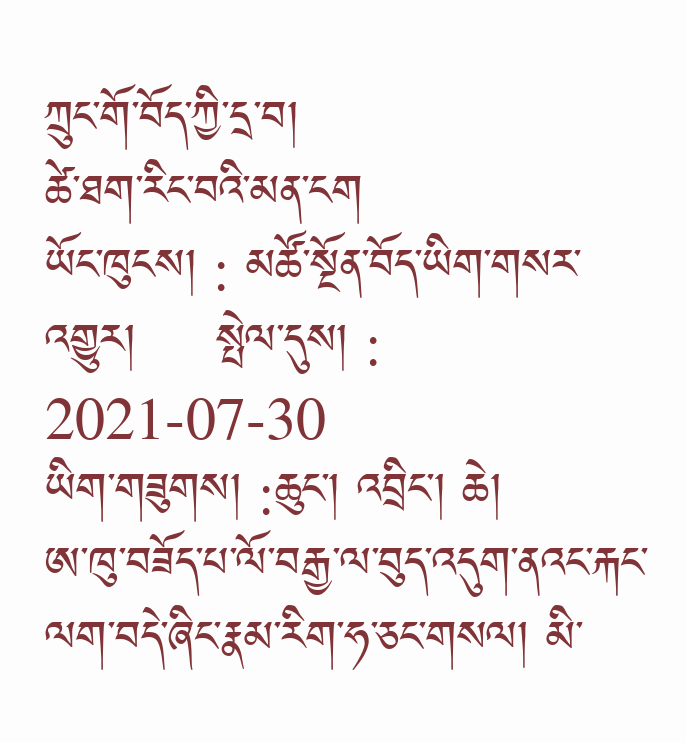ཀྲུང་གོ་བོད་ཀྱི་དྲ་བ།
ཚེ་ཐག་རིང་བའི་མན་ངག
ཡོང་ཁུངས། : མཚོ་སྔོན་བོད་ཡིག་གསར་འགྱུར།     སྤེལ་དུས། : 2021-07-30
ཡིག་གཟུགས། :ཆུང་། འབྲིང་། ཆེ།
ཨ་ཁུ་བཟོད་པ་ལོ་བརྒྱ་ལ་བུད་འདུག་ནའང་རྐང་ལག་བདེ་ཞིང་རྣམ་རིག་ཧ་ཅང་གསལ། མི་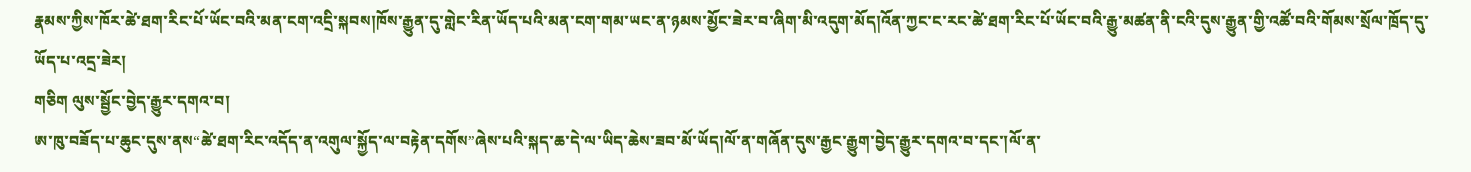རྣམས་ཀྱིས་ཁོར་ཚེ་ཐག་རིང་པོ་ཡོང་བའི་མན་ངག་འདྲི་སྐབས།ཁོས་རྒྱུན་དུ་གླེང་རིན་ཡོད་པའི་མན་ངག་གམ་ཡང་ན་ཉམས་མྱོང་ཟེར་བ་ཞིག་མི་འདུག་མོད།འོན་ཀྱང་ང་རང་ཚེ་ཐག་རིང་པོ་ཡོང་བའི་རྒྱུ་མཚན་ནི་ངའི་དུས་རྒྱུན་གྱི་འཚོ་བའི་གོམས་སྲོལ་ཁྲོད་དུ་ཡོད་པ་འདྲ་ཟེར།
གཅིག ལུས་སྦྱོང་བྱེད་རྒྱུར་དགའ་བ།
ཨ་ཁུ་བཟོད་པ་ཆུང་དུས་ནས“ཚེ་ཐག་རིང་འདོད་ན་འགུལ་སྐྱོད་ལ་བརྟེན་དགོས”ཞེས་པའི་སྐད་ཆ་དེ་ལ་ཡིད་ཆེས་ཟབ་མོ་ཡོད།ལོ་ན་གཞོན་དུས་རྒྱང་རྒྱུག་བྱེད་རྒྱུར་དགའ་བ་དང་།ལོ་ན་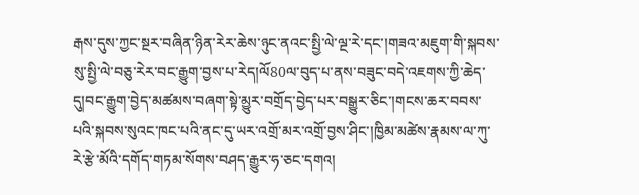རྒས་དུས་ཀྱང་སྔར་བཞིན་ཉིན་རེར་ཆེས་ཉུང་ནའང་སྤྱི་ལེ་ལྔ་རེ་དང་།གཟའ་མཇུག་གི་སྐབས་སུ་སྤྱི་ལེ་བཅུ་རེར་བང་རྒྱུག་བྱས་པ་རེད།ལོ80ལ་བུད་པ་ནས་བཟུང་བདེ་འཇགས་ཀྱི་ཆེད་དུ།བང་རྒྱུག་བྱེད་མཚམས་བཞག་སྟེ་མྱུར་བགྲོད་བྱེད་པར་བསྒྱུར་ཅིང་།གངས་ཆར་བབས་པའི་སྐབས་སུའང་ཁང་པའི་ནང་དུ་ཡར་འགྲོ་མར་འགྲོ་བྱས་ཤིང་།ཁྱིམ་མཚེས་རྣམས་ལ་ཀུ་རེ་རྩེ་མོའི་དགོད་གཏམ་སོགས་བཤད་རྒྱུར་ཧ་ཅང་དགའ།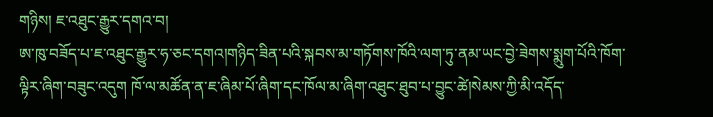གཉིས། ཇ་འཐུང་རྒྱུར་དགའ་བ།
ཨ་ཁུ་བཟོད་པ་ཇ་འཐུང་རྒྱུར་ཧ་ཅང་དགའ།གཉིད་ཟིན་པའི་སྐབས་མ་གཏོགས་ཁོའི་ལག་ཏུ་ནམ་ཡང་བྱེ་ཟེགས་སྨུག་པོའི་ཁོག་ལྟིར་ཞིག་བཟུང་འདུག ཁོ་ལ་མཚོན་ན་ཇ་ཞིམ་པོ་ཞིག་དང་ཁོལ་མ་ཞིག་འཐུང་ཐུབ་པ་བྱུང་ཚེ།སེམས་ཀྱི་མི་འདོད་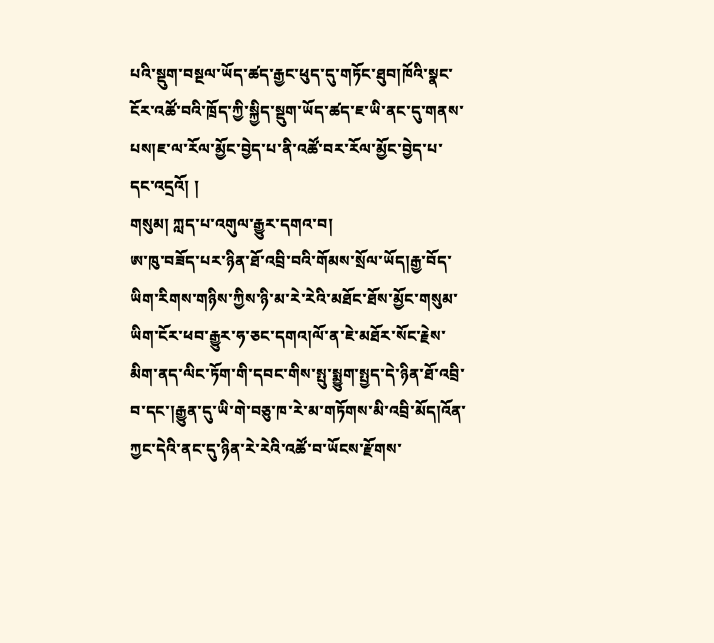པའི་སྡུག་བསྔལ་ཡོད་ཚད་རྒྱང་ཕུད་དུ་གཏོང་ཐུབ།ཁོའི་སྣང་ངོར་འཚོ་བའི་ཁྲོད་ཀྱི་སྐྱིད་སྡུག་ཡོད་ཚད་ཇ་ཡི་ནང་དུ་གནས་པས།ཇ་ལ་རོལ་མྱོང་བྱེད་པ་ནི་འཚོ་བར་རོལ་མྱོང་བྱེད་པ་དང་འདྲའོ། །
གསུམ། ཀླད་པ་འགུལ་རྒྱུར་དགའ་བ།
ཨ་ཁུ་བཟོད་པར་ཉིན་ཐོ་འབྲི་བའི་གོམས་སྲོལ་ཡོད།རྒྱ་བོད་ཡིག་རིགས་གཉིས་ཀྱིས་ཉི་མ་རེ་རེའི་མཐོང་ཐོས་མྱོང་གསུམ་ཡིག་ངོར་ཕབ་རྒྱུར་ཧ་ཅང་དགའ།ལོ་ན་ཇེ་མཐོར་སོང་རྗེས་མིག་ནད་ལིང་ཏོག་གི་དབང་གིས་སྤུ་སྨྱུག་སྤྱད་དེ་ཉིན་ཐོ་འབྲི་བ་དང་།རྒྱུན་དུ་ཡི་གེ་བཅུ་ཁ་རེ་མ་གཏོགས་མི་འབྲི་མོད།འོན་ཀྱང་དེའི་ནང་དུ་ཉིན་རེ་རེའི་འཚོ་བ་ཡོངས་རྫོགས་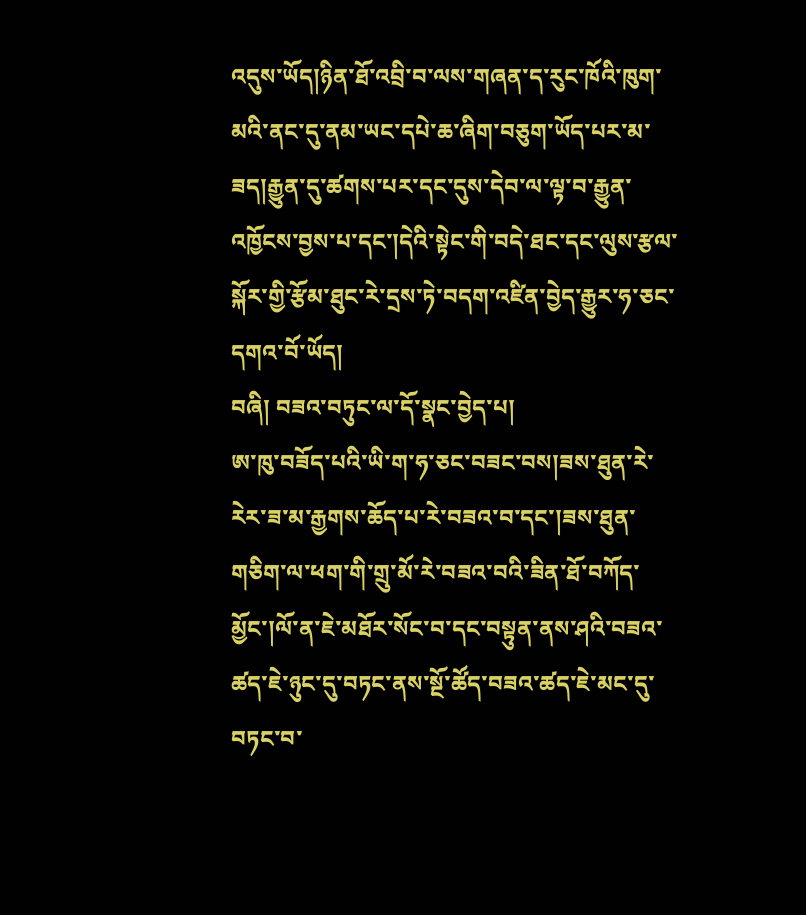འདུས་ཡོད།ཉིན་ཐོ་འབྲི་བ་ལས་གཞན་ད་རུང་ཁོའི་ཁུག་མའི་ནང་དུ་ནམ་ཡང་དཔེ་ཆ་ཞིག་བཅུག་ཡོད་པར་མ་ཟད།རྒྱུན་དུ་ཚགས་པར་དང་དུས་དེབ་ལ་ལྟ་བ་རྒྱུན་འཁྱོངས་བྱས་པ་དང་།དེའི་སྟེང་གི་བདེ་ཐང་དང་ལུས་རྩལ་སྐོར་གྱི་རྩོམ་ཐུང་རེ་དྲས་ཏེ་བདག་འཛིན་བྱེད་རྒྱུར་ཧ་ཅང་དགའ་བོ་ཡོད།
བཞི། བཟའ་བཏུང་ལ་དོ་སྣང་བྱེད་པ།
ཨ་ཁུ་བཟོད་པའི་ཡི་ག་ཧ་ཅང་བཟང་བས།ཟས་ཐུན་རེ་རེར་ཟ་མ་རྒྱགས་ཆོད་པ་རེ་བཟའ་བ་དང་།ཟས་ཐུན་གཅིག་ལ་ཕག་གི་གྲུ་མོ་རེ་བཟའ་བའི་ཟིན་ཐོ་བཀོད་མྱོང་།ལོ་ན་ཇེ་མཐོར་སོང་བ་དང་བསྟུན་ནས་ཤའི་བཟའ་ཚད་ཇེ་ཉུང་དུ་བཏང་ནས་སྔོ་ཚོད་བཟའ་ཚད་ཇེ་མང་དུ་བཏང་བ་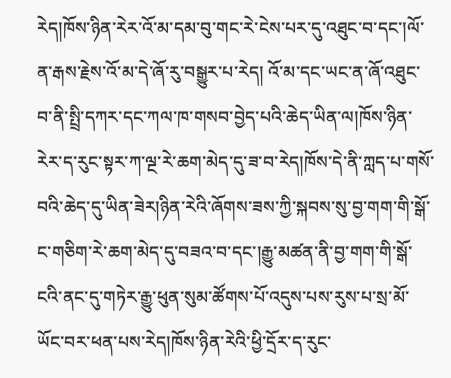རེད།ཁོས་ཉིན་རེར་འོ་མ་དམ་བུ་གང་རེ་ངེས་པར་དུ་འཐུང་བ་དང་།ལོ་ན་རྒས་རྗེས་འོ་མ་དེ་ཞོ་རུ་བསྒྱུར་པ་རེད། འོ་མ་དང་ཡང་ན་ཞོ་འཐུང་བ་ནི་སྤྲི་དཀར་དང་ཀལ་ཁ་གསབ་བྱེད་པའི་ཆེད་ཡིན་ལ།ཁོས་ཉིན་རེར་ད་རུང་སྟར་ཀ་ལྔ་རེ་ཆག་མེད་དུ་ཟ་བ་རེད།ཁོས་དེ་ནི་ཀླད་པ་གསོ་བའི་ཆེད་དུ་ཡིན་ཟེར།ཉིན་རེའི་ཞོགས་ཟས་ཀྱི་སྐབས་སུ་བྱ་གག་གི་སྒོ་ང་གཅིག་རེ་ཆག་མེད་དུ་བཟའ་བ་དང་།རྒྱུ་མཚན་ནི་བྱ་གག་གི་སྒོ་ངའི་ནང་དུ་གཏེར་རྒྱུ་ཕུན་སུམ་ཚོགས་པོ་འདུས་པས་རུས་པ་སྲ་མོ་ཡོང་བར་ཕན་པས་རེད།ཁོས་ཉིན་རེའི་ཕྱི་དྲོར་ད་རུང་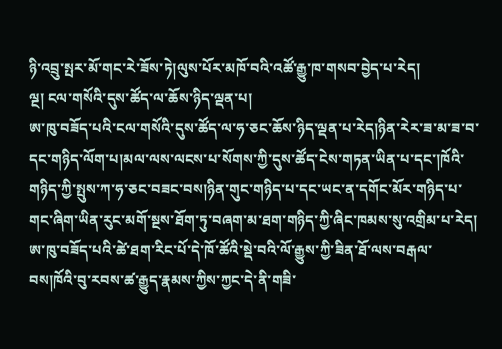ཉི་འབྲུ་སྤར་མོ་གང་རེ་ཟོས་ཏེ།ལུས་པོར་མཁོ་བའི་འཚོ་རྒྱུ་ཁ་གསབ་བྱེད་པ་རེད།
ལྔ། ངལ་གསོའི་དུས་ཚོད་ལ་ཆོས་ཉིད་ལྡན་པ།
ཨ་ཁུ་བཟོད་པའི་ངལ་གསོའི་དུས་ཚོད་ལ་ཧ་ཅང་ཆོས་ཉིད་ལྡན་པ་རེད།ཉིན་རེར་ཟ་མ་ཟ་བ་དང་གཉིད་ལོག་པ།མལ་ལས་ལངས་པ་སོགས་ཀྱི་དུས་ཚོད་ངེས་གཏན་ཡིན་པ་དང་།ཁོའི་གཉིད་ཀྱི་སྤུས་ཀ་ཧ་ཅང་བཟང་བས།ཉིན་གུང་གཉིད་པ་དང་ཡང་ན་དགོང་མོར་གཉིད་པ་གང་ཞིག་ཡིན་རུང་མགོ་སྔས་ཐོག་ཏུ་བཞག་མ་ཐག་གཉིད་ཀྱི་ཞིང་ཁམས་སུ་འགྲིམ་པ་རེད།
ཨ་ཁུ་བཟོད་པའི་ཚེ་ཐག་རིང་པོ་དེ་ཁོ་ཚོའི་སྡེ་བའི་ལོ་རྒྱུས་ཀྱི་ཟིན་ཐོ་ལས་བརྒལ་བས།ཁོའི་བུ་རབས་ཚ་རྒྱུད་རྣམས་ཀྱིས་ཀྱང་དེ་ནི་གཟི་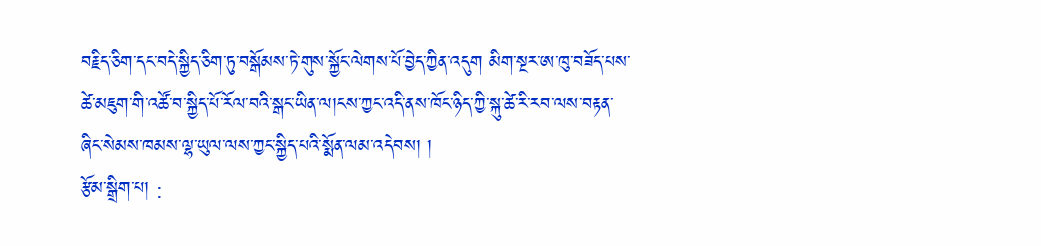བརྗིད་ཅིག་དང་བདེ་སྐྱིད་ཅིག་ཏུ་བསྒོམས་ཏེ་གུས་སྐྱོང་ལེགས་པོ་བྱེད་ཀྱིན་འདུག མིག་སྔར་ཨ་ཁུ་བཟོད་པས་ཚེ་མཇུག་གི་འཚོ་བ་སྐྱིད་པོ་རོལ་བའི་སྒང་ཡིན་ལ།ངས་ཀྱང་འདི་ནས་ཁོང་ཉིད་ཀྱི་སྐུ་ཚེ་རི་རབ་ལས་བརྟན་ཞིང་སེམས་ཁམས་ལྷ་ཡུལ་ལས་ཀྱང་སྐྱིད་པའི་སྨོན་ལམ་འདེབས། །
རྩོམ་སྒྲིག་པ། :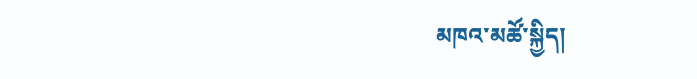མཁའ་མཚོ་སྐྱིད།